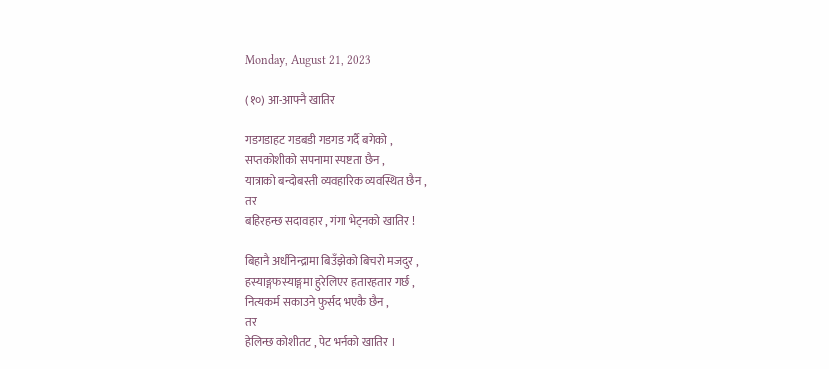Monday, August 21, 2023

(१०) आ-आफ्नै खातिर

गडगडाहट गडबडी गडगड गर्दै बगेको ,
सप्तकोशीको सपनामा स्पष्टता छैन ,
यात्राको बन्दोबस्ती व्यवहारिक व्यवस्थित छैन ,
तर
बहिरहन्छ सदावहार , गंगा भेट्नको खातिर !

बिहानै अर्धनिन्द्रामा बिउँझेको बिचरो मजदुर ,
हस्याङ्गफस्याङ्गमा हुरेलिएर हतारहतार गर्छ ,
नित्यकर्म सकाउने फुर्सद भएकै छैन ,
तर
हेलिन्छ कोशीतट , पेट भर्नको खातिर ।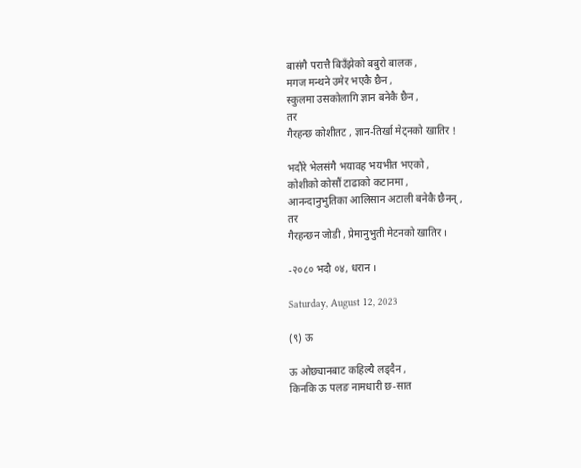बासंगै परात्तै बिउँझेको बबुरो बालक ,
मगज मन्थने उमेर भएकै छैन ,
स्कुलमा उसकोलागि ज्ञान बनेकै छैन ,
तर
गैरहन्छ कोशीतट , ज्ञान-तिर्खा मेट्नको खातिर !

भदौरे भेलसंगै भयावह भयभीत भएको ,
कोशीको कोसौं टाढाको कटानमा ,
आनन्दानुभुतिका आलिसान अटाली बनेकै छैनन् ,
तर
गैरहन्छन जोडी , प्रेमानुभुती मेटनको खातिर ।

-२०८० भदौ ०४, धरान ।

Saturday, August 12, 2023

(९) ऊ

ऊ ओछ्यानबाट कहिल्यै लड्दैन ,
किनकि ऊ पलङ नामधारी छ-सात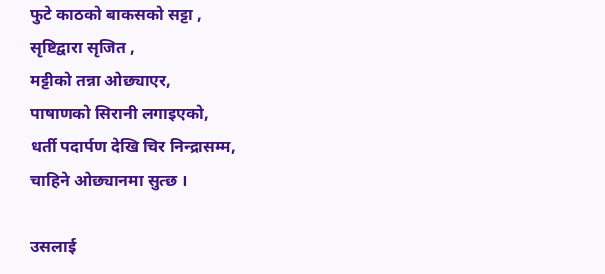फुटे काठको बाकसको सट्टा ,
सृष्टिद्वारा सृजित ,
मट्टीको तन्ना ओछ्याएर,
पाषाणको सिरानी लगाइएको,
धर्ती पदार्पण देखि चिर निन्द्रासम्म,
चाहिने ओछ्यानमा सुत्छ ।

उसलाई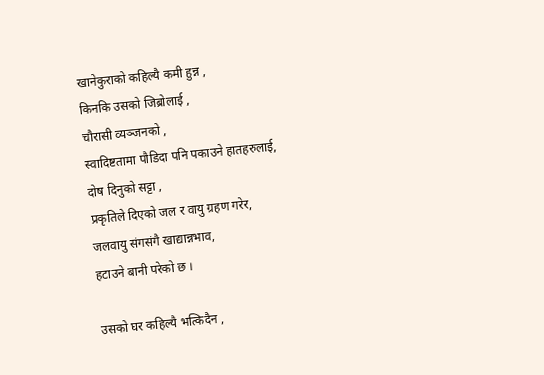खानेकुराको कहिल्यै कमी हुन्न ,
किनकि उसको जिब्रोलाई ,
चौरासी व्यञ्जनको ,
स्वादिष्टतामा पौडिदा पनि पकाउने हातहरुलाई,
दोष दिनुको सट्टा ,
प्रकृतिले दिएको जल र वायु ग्रहण गरेर,
जलवायु संगसंगै खाद्यान्नभाव,
हटाउने बानी परेको छ ।

उसको घर कहिल्यै भत्किदैन ,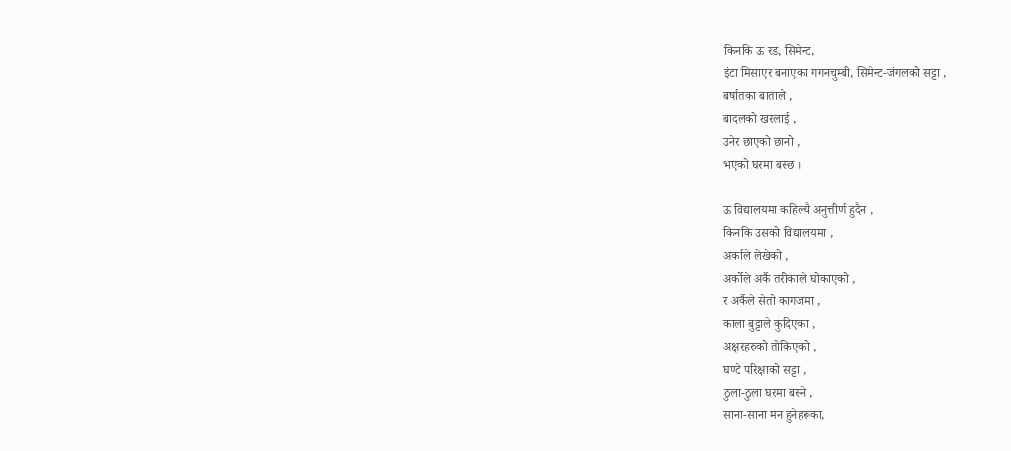किनकि ऊ रड, सिमेन्ट,
इंटा मिसाएर बनाएका गगनचुम्बी, सिमेन्ट-जंगलको सट्टा ,
बर्षातका बाताले ,
बादलको खरलाई ,
उनेर छाएको छानो ,
भएको घरमा बस्छ ।

ऊ विद्यालयमा कहिल्यै अनुत्तीर्ण हुदैन ,
किनकि उसको विद्यालयमा ,
अर्काले लेखेको ,
अर्कोले अर्कै तरीकाले घोकाएको ,
र अर्कैले सेतो कागजमा ,
काला बुट्टाले कुदिएका ,
अक्षरहरुको तोकिएको ,
घण्टे परिक्षाको सट्टा ,
ठुला-ठुला घरमा बस्ने ,
साना-साना मन हुनेहरूका,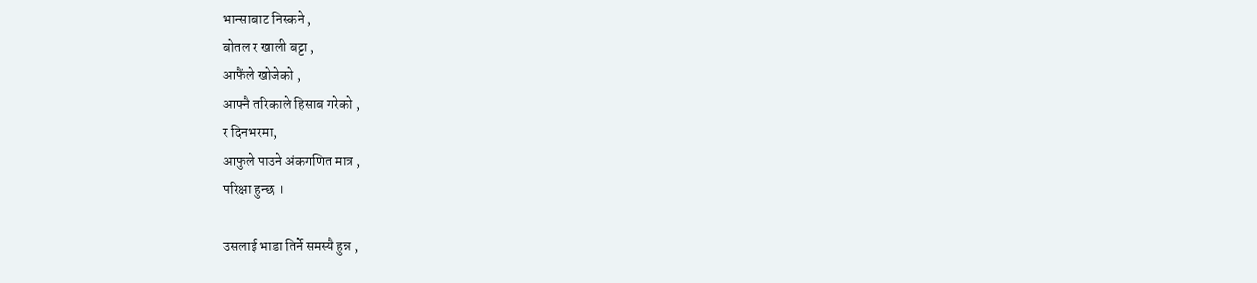भान्साबाट निस्कने ,
बोतल र खाली बट्टा ,
आफैंले खोजेको ,
आफ्नै तरिकाले हिसाब गरेको ,
र दिनभरमा,
आफुले पाउने अंकगणित मात्र ,
परिक्षा हुन्छ ।

उसलाई भाडा तिर्ने समस्यै हुन्न ,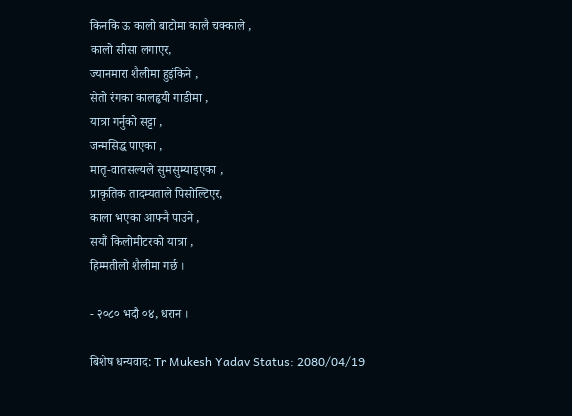किनकि ऊ कालो बाटोमा कालै चक्काले ,
कालो सीसा लगाएर,
ज्यानमारा शैलीमा हुइंकिने ,
सेतो रंगका कालहृयी गाडीमा ,
यात्रा गर्नुको सट्टा ,
जन्मसिद्ध पाएका ,
मातृ-वातसल्यले सुमसुम्याइएका ,
प्राकृतिक तादम्यताले पिसोल्टिएर,
काला भएका आफ्नै पाउने ,
सयौं किलोमीटरको यात्रा ,
हिम्मतीलो शैलीमा गर्छ ।

- २०८० भदौ ०४, धरान ।

बिशेष धन्यवाद: Tr Mukesh Yadav Status: 2080/04/19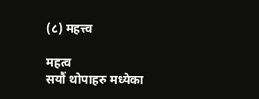(८) महत्त्व

महत्व
सयौं थोपाहरु मध्येका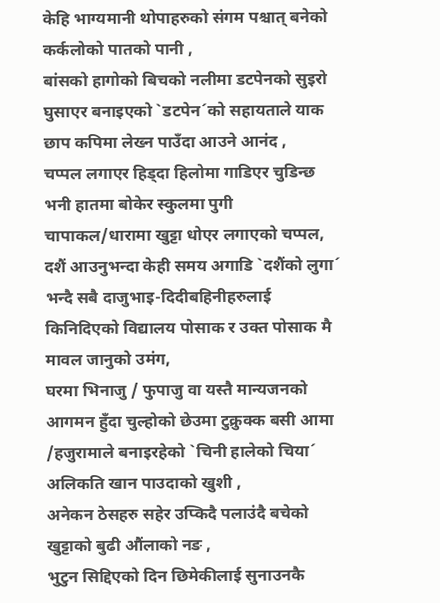केहि भाग्यमानी थोपाहरुको संगम पश्चात् बनेको कर्कलोको पातको पानी ,
बांसको हागोको बिचको नलीमा डटपेनको सुइरो घुसाएर बनाइएको `डटपेन´को सहायताले याक छाप कपिमा लेख्न पाउँदा आउने आनंद ,
चप्पल लगाएर हिड्दा हिलोमा गाडिएर चुडिन्छ भनी हातमा बोकेर स्कुलमा पुगी चापाकल/धारामा खुट्टा धोएर लगाएको चप्पल,
दशैं आउनुभन्दा केही समय अगाडि `दशैंको लुगा´ भन्दै सबै दाजुभाइ-दिदीबहिनीहरुलाई किनिदिएको विद्यालय पोसाक र उक्त पोसाक मै मावल जानुको उमंग,
घरमा भिनाजु / फुपाजु वा यस्तै मान्यजनको आगमन हुँदा चुल्होको छेउमा टुक्रुक्क बसी आमा /हजुरामाले बनाइरहेको `चिनी हालेको चिया´ अलिकति खान पाउदाको खुशी ,
अनेकन ठेसहरु सहेर उप्किदै पलाउंदै बचेको खुट्टाको बुढी औंलाको नङ ,
भुटुन सिद्दिएको दिन छिमेकीलाई सुनाउनकै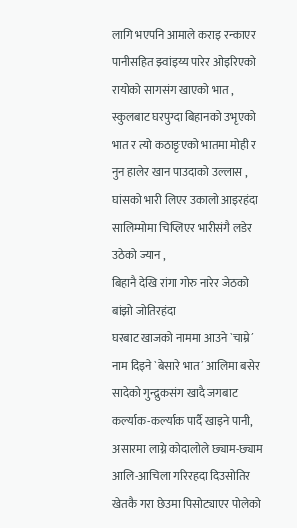लागि भएपनि आमाले कराइ रन्काएर पानीसहित झ्वांइय्य पारेर ओइरिएको रायोको सागसंग खाएको भात ,
स्कुलबाट घरपुग्दा बिहानको उभृएको भात र त्यो कठाङृएको भातमा मोही र नुन हालेर खान पाउदाको उल्लास ,
घांसको भारी लिएर उकालो आइरहंदा सालिम्मोमा चिप्लिएर भारीसंगै लडेर उठेको ज्यान ,
बिहानै देखि रांगा गोरु नारेर जेठको बांझो जोतिरहंदा
घरबाट खाजको नाममा आउने `चाम्रे´ नाम दिइने `बेसारे भात´ आलिमा बसेर सादेको गुन्द्रुकसंग खादै जगबाट कर्ल्याक-कर्ल्याक पार्दै खाइने पानी,
असारमा लाग्ने कोदालोले छ्याम-छ्याम आलि-आचिला गरिरहदा दिउसोतिर खेतकै गरा छेउमा पिसोट्याएर पोलेको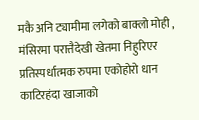मकै अनि ट्यामीमा लगेको बाक्लो मोही ,
मंसिरमा परात्तैदेखी खेतमा निहुरिएर प्रतिस्पर्धात्मक रुपमा एकोहोरो धान काटिरहंदा खाजाको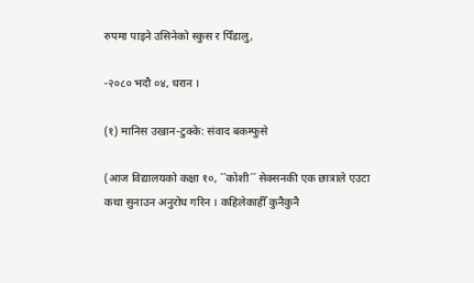रुपमा पाइने उसिनेको स्कुस र पिँडालु,

-२०८० भदौ ०४, धरान ।

(१) मानिस उखान-टुक्के: संवाद बकम्फुसे

(आज विद्यालयको कक्षा १०, ´´कोशी´´ सेक्सनकी एक छात्राले एउटा कथा सुनाउन अनुरोध गरिन । कहिलेकाहीँ कुनैकुनै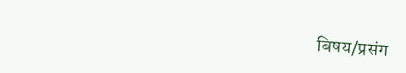बिषय/प्रसंग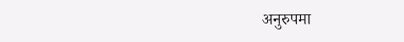अनुरुपमा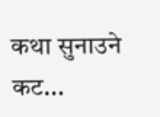कथा सुनाउने कट...